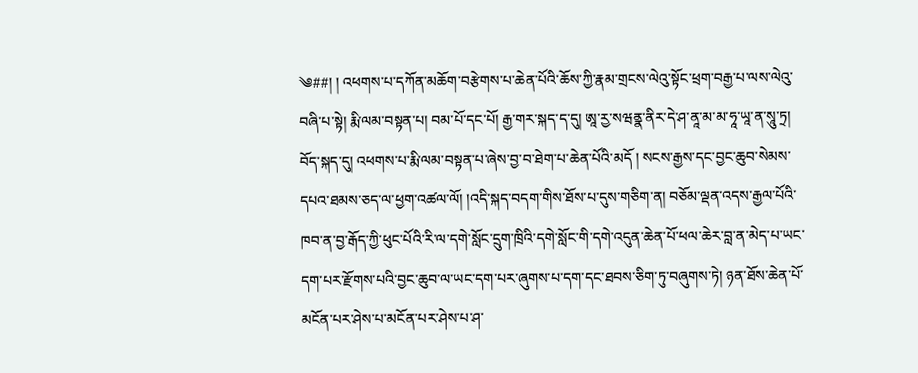༄##། ། འཕགས་པ་དཀོན་མཆོག་བརྩེགས་པ་ཆེན་པོའི་ཆོས་ཀྱི་རྣམ་གྲངས་ལེའུ་སྟོང་ཕྲག་བརྒྱ་པ་ལས་ལེའུ་བཞི་པ་སྟེ། རྨི་ལམ་བསྟན་པ། བམ་པོ་དང་པོ། རྒྱ་གར་སྐད་ད་དུ། ཨཱ་རྱ་སཝནྣ་ནིར་དེ་ཤ་ནཱ་མ་མ་ཧཱ་ཡཱ་ན་སཱུ་ཏྲ། བོད་སྐད་དུ། འཕགས་པ་རྨི་ལམ་བསྟན་པ་ཞེས་བྱ་བ་ཐེག་པ་ཆེན་པོའི་མདོ ། སངས་རྒྱས་དང་བྱང་ཆུབ་སེམས་དཔའ་ཐམས་ཅད་ལ་ཕྱག་འཚལ་ལོ། །འདི་སྐད་བདག་གིས་ཐོས་པ་དུས་གཅིག་ན། བཅོམ་ལྡན་འདས་རྒྱལ་པོའི་ཁབ་ན་བྱ་རྒོད་ཀྱི་ཕུང་པོའི་རི་ལ་དགེ་སློང་དྲུག་ཁྲིའི་དགེ་སློང་གི་དགེ་འདུན་ཆེན་པོ་ཕལ་ཆེར་བླ་ན་མེད་པ་ཡང་དག་པར་རྫོགས་པའི་བྱང་ཆུབ་ལ་ཡང་དག་པར་ཞུགས་པ་དག་དང་ཐབས་ཅིག་ཏུ་བཞུགས་ཏེ། ཉན་ཐོས་ཆེན་པོ་མངོན་པར་ཤེས་པ་མངོན་པར་ཤེས་པ་ཤ་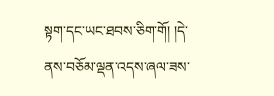སྟག་དང་ཡང་ཐབས་ཅིག་གོ། །དེ་ནས་བཅོམ་ལྡན་འདས་ཞལ་ཟས་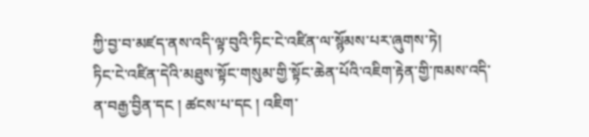ཀྱི་བྱ་བ་མཛད་ནས་འདི་ལྟ་བུའི་ཏིང་ངེ་འཛིན་ལ་སྙོམས་པར་ཞུགས་ཏེ།
ཏིང་ངེ་འཛིན་དེའི་མཐུས་སྟོང་གསུམ་གྱི་སྟོང་ཆེན་པོའི་འཇིག་རྟེན་གྱི་ཁམས་འདི་ན་བརྒྱ་བྱིན་དང ། ཚངས་པ་དང ། འཇིག་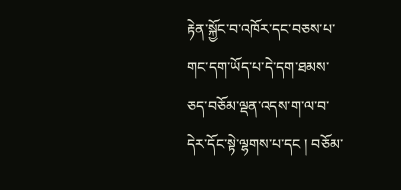རྟེན་སྐྱོང་བ་འཁོར་དང་བཅས་པ་གང་དག་ཡོད་པ་དེ་དག་ཐམས་ཅད་བཅོམ་ལྡན་འདས་ག་ལ་བ་དེར་དོང་སྟེ་ལྷགས་པ་དང ། བཅོམ་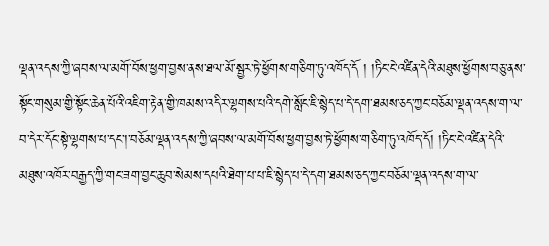ལྡན་འདས་ཀྱི་ཞབས་ལ་མགོ་བོས་ཕྱག་བྱས་ནས་ཐལ་མོ་སྦྱར་ཏེ་ཕྱོགས་གཅིག་ཏུ་འཁོད་དོ ། །ཏིང་ངེ་འཛིན་དེའི་མཐུས་ཕྱོགས་བཅུ་ནས་སྟོང་གསུམ་གྱི་སྟོང་ཆེན་པོའི་འཇིག་རྟེན་གྱི་ཁམས་འདིར་ལྷགས་པའི་དགེ་སློང་ཇི་སྙེད་པ་དེ་དག་ཐམས་ཅད་ཀྱང་བཅོམ་ལྡན་འདས་ག་ལ་བ་དེར་དོང་སྟེ་ལྷགས་པ་དང་།་བཅོམ་ལྡན་འདས་ཀྱི་ཞབས་ལ་མགོ་བོས་ཕྱག་བྱས་ཏེ་ཕྱོགས་གཅིག་ཏུ་འཁོད་དོ། །ཏིང་ངེ་འཛིན་དེའི་མཐུས་འཁོར་བརྒྱད་ཀྱི་གང་ཟག་བྱང་ཆུབ་སེམས་དཔའི་ཐེག་པ་པ་ཇི་སྙེད་པ་དེ་དག་ཐམས་ཅད་ཀྱང་བཅོམ་ལྡན་འདས་ག་ལ་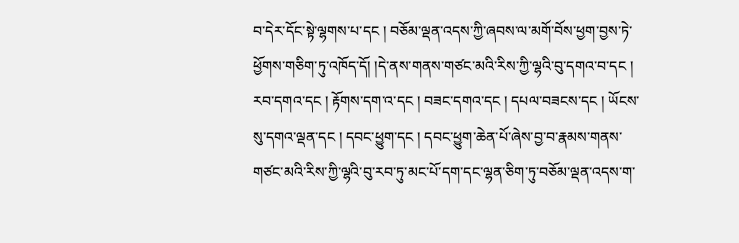བ་དེར་དོང་སྟེ་ལྷགས་པ་དང ། བཅོམ་ལྡན་འདས་ཀྱི་ཞབས་ལ་མགོ་བོས་ཕྱག་བྱས་ཏེ་ཕྱོགས་གཅིག་ཏུ་འཁོད་དོ། །དེ་ནས་གནས་གཙང་མའི་རིས་ཀྱི་ལྷའི་བུ་དགའ་བ་དང ། རབ་དགའ་དང ། རྟོགས་དག་འ་དང ། བཟང་དགའ་དང ། དཔལ་བཟངས་དང ། ཡོངས་སུ་དགའ་ལྡན་དང ། དབང་ཕྱུག་དང ། དབང་ཕྱུག་ཆེན་པོ་ཞེས་བྱ་བ་རྣམས་གནས་གཙང་མའི་རིས་ཀྱི་ལྷའི་བུ་རབ་ཏུ་མང་པོ་དག་དང་ལྷན་ཅིག་ཏུ་བཅོམ་ལྡན་འདས་ག་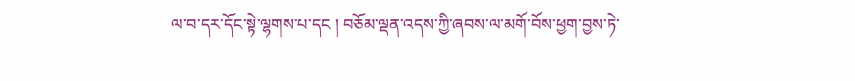ལ་བ་དར་དོང་སྟེ་ལྷགས་པ་དང ། བཅོམ་ལྡན་འདས་ཀྱི་ཞབས་ལ་མགོ་བོས་ཕྱག་བྱས་ཏེ་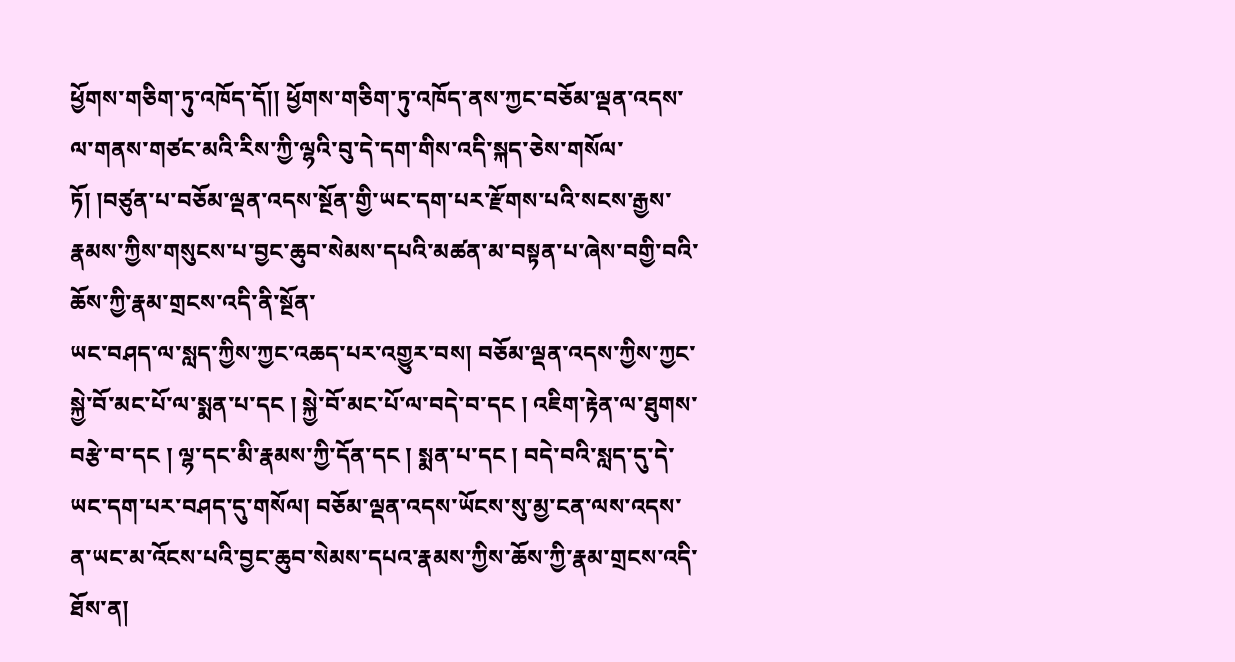ཕྱོགས་གཅིག་ཏུ་འཁོད་དོ།། ཕྱོགས་གཅིག་ཏུ་འཁོད་ནས་ཀྱང་བཅོམ་ལྡན་འདས་ལ་གནས་གཙང་མའི་རིས་ཀྱི་ལྷའི་བུ་དེ་དག་གིས་འདི་སྐད་ཅེས་གསོལ་ཏོ། །བཙུན་པ་བཅོམ་ལྡན་འདས་སྔོན་གྱི་ཡང་དག་པར་རྫོགས་པའི་སངས་རྒྱས་རྣམས་ཀྱིས་གསུངས་པ་བྱང་ཆུབ་སེམས་དཔའི་མཚན་མ་བསྟན་པ་ཞེས་བགྱི་བའི་ཆོས་ཀྱི་རྣམ་གྲངས་འདི་ནི་སྔོན་
ཡང་བཤད་ལ་སླད་ཀྱིས་ཀྱང་འཆད་པར་འགྱུར་བས། བཅོམ་ལྡན་འདས་ཀྱིས་ཀྱང་སྐྱེ་བོ་མང་པོ་ལ་སྨན་པ་དང ། སྐྱེ་བོ་མང་པོ་ལ་བདེ་བ་དང ། འཇིག་རྟེན་ལ་ཐུགས་བརྩེ་བ་དང ། ལྷ་དང་མི་རྣམས་ཀྱི་དོན་དང ། སྨན་པ་དང ། བདེ་བའི་སླད་དུ་དེ་ཡང་དག་པར་བཤད་དུ་གསོལ། བཅོམ་ལྡན་འདས་ཡོངས་སུ་མྱ་ངན་ལས་འདས་ན་ཡང་མ་འོངས་པའི་བྱང་ཆུབ་སེམས་དཔའ་རྣམས་ཀྱིས་ཆོས་ཀྱི་རྣམ་གྲངས་འདི་ཐོས་ན།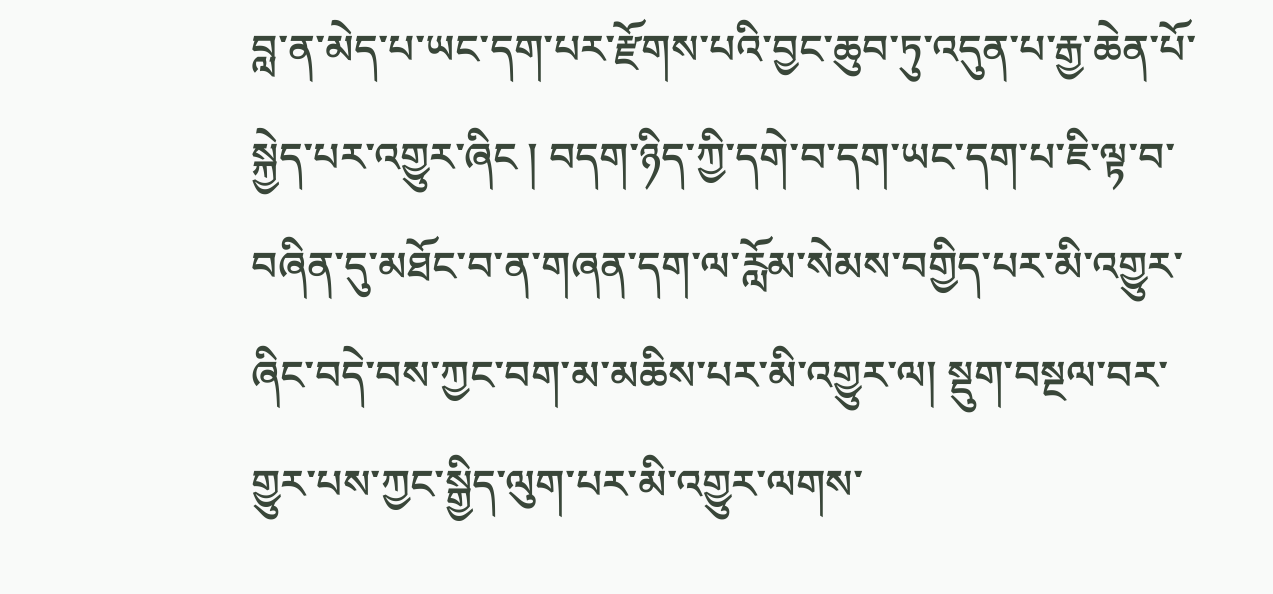བླ་ན་མེད་པ་ཡང་དག་པར་རྫོགས་པའི་བྱང་ཆུབ་ཏུ་འདུན་པ་རྒྱ་ཆེན་པོ་སྐྱེད་པར་འགྱུར་ཞིང ། བདག་ཉིད་ཀྱི་དགེ་བ་དག་ཡང་དག་པ་ཇི་ལྟ་བ་བཞིན་དུ་མཐོང་བ་ན་གཞན་དག་ལ་རློམ་སེམས་བགྱིད་པར་མི་འགྱུར་ཞིང་བདེ་བས་ཀྱང་བག་མ་མཆིས་པར་མི་འགྱུར་ལ། སྡུག་བསྔལ་བར་གྱུར་པས་ཀྱང་སྒྱིད་ལུག་པར་མི་འགྱུར་ལགས་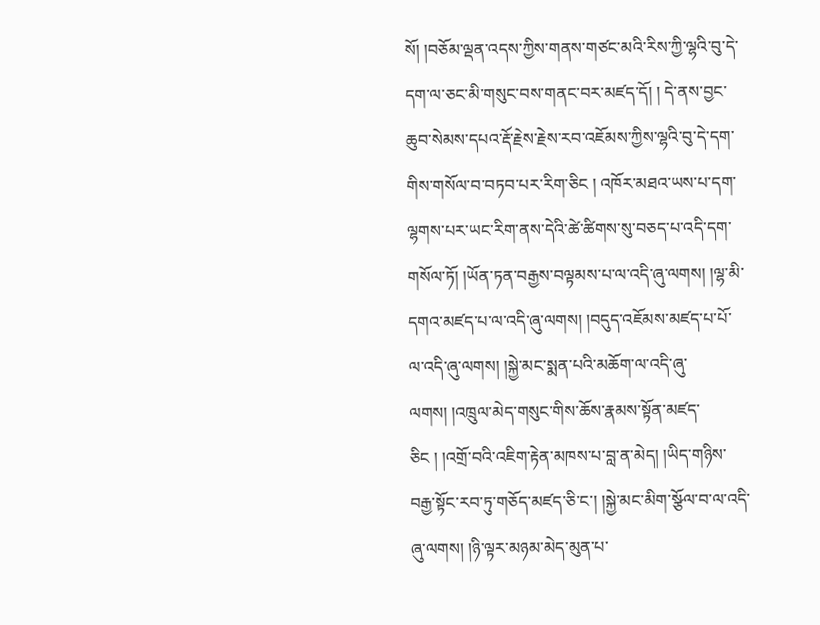སོ། །བཅོམ་ལྡན་འདས་ཀྱིས་གནས་གཙང་མའི་རིས་ཀྱི་ལྷའི་བུ་དེ་དག་ལ་ཅང་མི་གསུང་བས་གནང་བར་མཛད་དོ། ། དེ་ནས་བྱང་ཆུབ་སེམས་དཔའ་རྡོ་རྗེས་རྗེས་རབ་འཇོམས་ཀྱིས་ལྷའི་བུ་དེ་དག་གིས་གསོལ་བ་བཏབ་པར་རིག་ཅིང ། འཁོར་མཐའ་ཡས་པ་དག་ལྷགས་པར་ཡང་རིག་ནས་དེའི་ཚེ་ཚིགས་སུ་བཅད་པ་འདི་དག་གསོལ་ཏོ། །ཡོན་ཏན་བརྒྱས་བལྟམས་པ་ལ་འདི་ཞུ་ལགས། །ལྷ་མི་དགའ་མཛད་པ་ལ་འདི་ཞུ་ལགས། །བདུད་འཇོམས་མཛད་པ་པོ་ལ་འདི་ཞུ་ལགས། །སྐྱེ་མང་སྨན་པའི་མཆོག་ལ་འདི་ཞུ་ལགས། །འཁྲུལ་མེད་གསུང་གིས་ཆོས་རྣམས་སྟོན་མཛད་ཅིང ། །འགྲོ་བའི་འཇིག་རྟེན་མཁས་པ་བླ་ན་མེད། །ཡིད་གཉིས་བརྒྱ་སྟོང་རབ་ཏུ་གཅོད་མཛད་ཅི་ང་། །སྐྱེ་མང་མིག་སྩོལ་བ་ལ་འདི་ཞུ་ལགས། །ཉི་ལྟར་མཉམ་མེད་མུན་པ་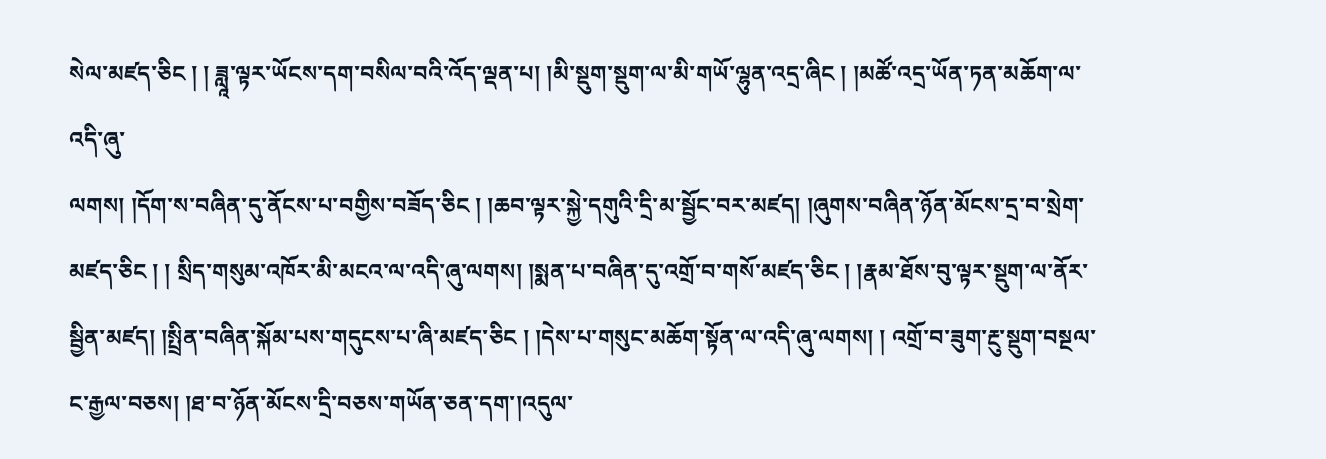སེལ་མཛད་ཅིང ། ། ཟླཱ་ལྟར་ཡོངས་དག་བསིལ་བའི་འོད་ལྡན་པ། །མི་སྡུག་སྡུག་ལ་མི་གཡོ་ལྷུན་འདྲ་ཞིང ། །མཚོ་འདྲ་ཡོན་ཏན་མཆོག་ལ་འདི་ཞུ་
ལགས། །དོག་ས་བཞིན་དུ་ནོངས་པ་བགྱིས་བཟོད་ཅིང ། །ཆབ་ལྟར་སྐྱེ་དགུའི་དྲི་མ་སྦྱོང་བར་མཛད། །ཞུགས་བཞིན་ཉོན་མོངས་དྲ་བ་སྲེག་མཛད་ཅིང ། ། སྲིད་གསུམ་འཁོར་མི་མངའ་ལ་འདི་ཞུ་ལགས། །སྨན་པ་བཞིན་དུ་འགྲོ་བ་གསོ་མཛད་ཅིང ། །རྣམ་ཐོས་བུ་ལྟར་སྡུག་ལ་ནོར་སྦྱིན་མཛད། །སྤྲིན་བཞིན་སྐོམ་པས་གདུངས་པ་ཞི་མཛད་ཅིང ། །དེས་པ་གསུང་མཆོག་སྟོན་ལ་འདི་ཞུ་ལགས། ། འགྲོ་བ་ཟུག་རྔུ་སྡུག་བསྔལ་ང་རྒྱལ་བཅས། །ཐ་བ་ཉོན་མོངས་དྲི་བཅས་གཡོན་ཅན་དག་།འདུལ་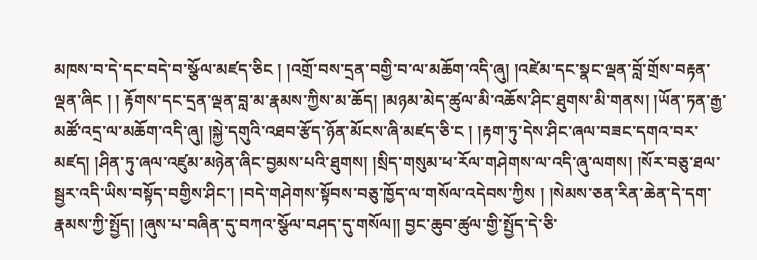མཁས་བ་དེ་དང་བདེ་བ་སྩོལ་མཛད་ཅིང ། །འགྲོ་བས་དྲན་བགྱི་བ་ལ་མཆོག་འདི་ཞུ། །འཛེམ་དང་སྣང་ལྡན་བློ་གྲོས་བརྟན་ལྡན་ཞིང ། ། རྟོགས་དང་དྲན་ལྡན་བླ་མ་རྣམས་ཀྱིས་མ་ཆོད། །མཉམ་མེད་ཚུལ་མི་འཆོས་ཤིང་ཐུགས་མི་གནས། །ཡོན་ཏན་རྒྱ་མཚོ་འདྲ་ལ་མཆོག་འདི་ཞུ། །སྐྱེ་དགུའི་འཐབ་རྩོད་ཉོན་མོངས་ཞི་མཛད་ཅི་ང ། །རྟག་ཏུ་དེས་ཤིང་ཞལ་བཟང་དགའ་བར་མཛད། །ཤིན་ཏུ་ཞལ་འཛུམ་མཉེན་ཞིང་བྱམས་པའི་ཐུགས། །སྲིད་གསུམ་ཕ་རོལ་གཤེགས་ལ་འདི་ཞུ་ལགས། །སོར་བཅུ་ཐལ་སྦྱར་འདི་ཡིས་བསྟོད་བགྱིས་ཤིང་། །བདེ་གཤེགས་སྟོབས་བཅུ་ཁྱོད་ལ་གསོལ་འདེབས་ཀྱིས ། །སེམས་ཅན་རིན་ཆེན་དེ་དག་རྣམས་ཀྱི་སྤྱོད། །ཞུས་པ་བཞིན་དུ་བཀའ་སྩོལ་བཤད་དུ་གསོལ།། བྱང་ཆུབ་ཚུལ་གྱི་སྤྱོད་དེ་ཅི་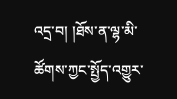འདྲ་བ། །ཐོས་ན་ལྷ་མི་ཚོགས་ཀྱང་སྤྱོད་འགྱུར་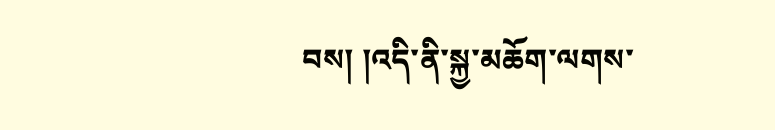བས། །འདི་ནི་སྐྱ་མཆོག་ལགས་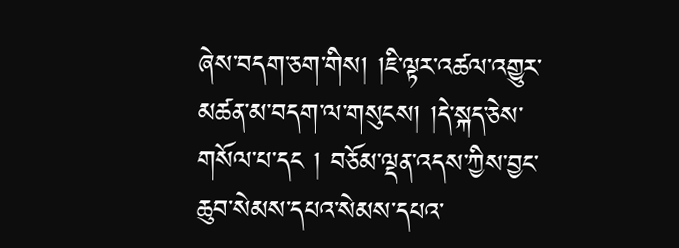ཞེས་བདག་ཅག་གིས། །ཇི་ལྟར་འཚལ་འགྱུར་མཚན་མ་བདག་ལ་གསུངས། །དེ་སྐད་ཅེས་གསོལ་པ་དང ། བཅོམ་ལྡན་འདས་ཀྱིས་བྱང་ཆུབ་སེམས་དཔའ་སེམས་དཔའ་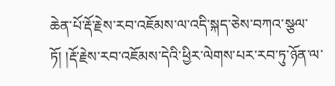ཆེན་པོ་རྡོ་རྗེས་རབ་འཇོམས་ལ་འདི་སྐད་ཅེས་བཀའ་སྩལ་ཏོ། །རྡོ་རྗེས་རབ་འཇོམས་དེའི་ཕྱིར་ལེགས་པར་རབ་ཏུ་ཉོན་ལ་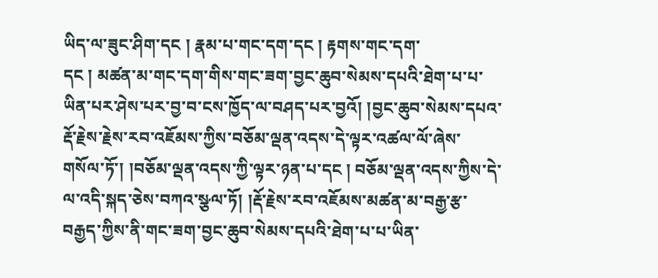ཡིད་ལ་ཟུང་ཤིག་དང ། རྣམ་པ་གང་དག་དང ། རྟགས་གང་དག་
དང ། མཚན་མ་གང་དག་གིས་གང་ཟག་བྱང་ཆུབ་སེམས་དཔའི་ཐེག་པ་པ་ཡིན་པར་ཤེས་པར་བྱ་བ་ངས་ཁྱོད་ལ་བཤད་པར་བྱའོ། །བྱང་ཆུབ་སེམས་དཔའ་རྡོ་རྗེས་རྗེས་རབ་འཇོམས་ཀྱིས་བཅོམ་ལྡན་འདས་དེ་ལྟར་འཚལ་ལོ་ཞེས་གསོལ་ཏོ་། །བཅོམ་ལྡན་འདས་ཀྱི་ལྟར་ཉན་པ་དང ། བཅོམ་ལྡན་འདས་ཀྱིས་དེ་ལ་འདི་སྐད་ཅེས་བཀའ་སྩལ་ཏོ། །རྡོ་རྗེས་རབ་འཇོམས་མཚན་མ་བརྒྱ་རྩ་བརྒྱད་ཀྱིས་ནི་གང་ཟག་བྱང་ཆུབ་སེམས་དཔའི་ཐེག་པ་པ་ཡིན་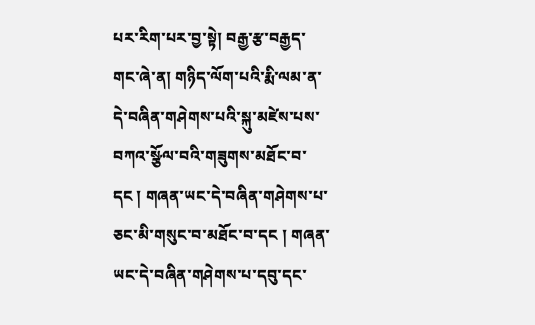པར་རིག་པར་བྱ་སྟེ། བརྒྱ་རྩ་བརྒྱད་གང་ཞེ་ན། གཉིད་ལོག་པའི་རྨི་ལམ་ན་དེ་བཞིན་གཤེགས་པའི་སྐུ་མཛེས་པས་བཀའ་སྩོལ་བའི་གཟུགས་མཐོང་བ་དང ། གཞན་ཡང་དེ་བཞིན་གཤེགས་པ་ཅང་མི་གསུང་བ་མཐོང་བ་དང ། གཞན་ཡང་དེ་བཞིན་གཤེགས་པ་དབུ་དང་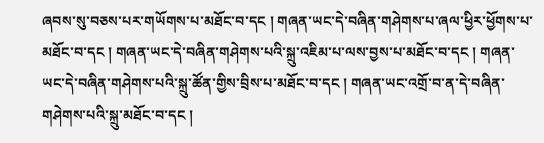ཞབས་སུ་བཅས་པར་གཡོགས་པ་མཐོང་བ་དང ། གཞན་ཡང་དེ་བཞིན་གཤེགས་པ་ཞལ་ཕྱིར་ཕྱོགས་པ་མཐོང་བ་དང ། གཞན་ཡང་དེ་བཞིན་གཤེགས་པའི་སྐྲུ་འཇིམ་པ་ལས་བྱས་པ་མཐོང་བ་དང ། གཞན་ཡང་དེ་བཞིན་གཤེགས་པའི་སྐྲུ་ཚོན་གྱིས་བྲིས་པ་མཐོང་བ་དང ། གཞན་ཡང་འགྲོ་བ་ན་དེ་བཞིན་གཤེགས་པའི་སྐྲུ་མཐོང་བ་དང །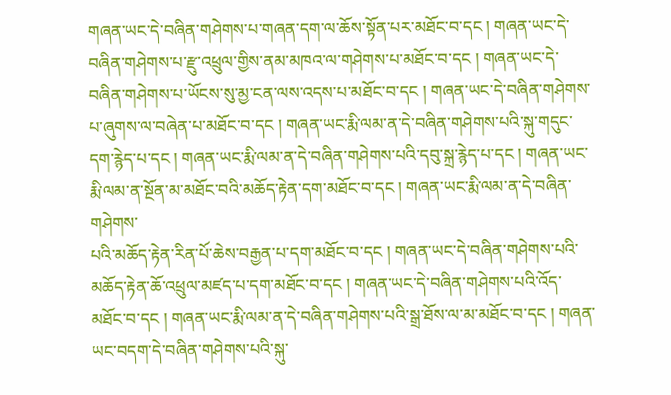གཞན་ཡང་དེ་བཞིན་གཤེགས་པ་གཞན་དག་ལ་ཆོས་སྟོན་པར་མཐོང་བ་དང ། གཞན་ཡང་དེ་བཞིན་གཤེགས་པ་རྫུ་འཕྲུལ་གྱིས་ནམ་མཁའ་ལ་གཤེགས་པ་མཐོང་བ་དང ། གཞན་ཡང་དེ་བཞིན་གཤེགས་པ་ཡོངས་སུ་མྱ་ངན་ལས་འདས་པ་མཐོང་བ་དང ། གཞན་ཡང་དེ་བཞིན་གཤེགས་པ་ཞུགས་ལ་བཞེན་པ་མཐོང་བ་དང ། གཞན་ཡང་རྨི་ལམ་ན་དེ་བཞིན་གཤེགས་པའི་སྐུ་གདུང་དག་རྙེད་པ་དང ། གཞན་ཡང་རྨི་ལམ་ན་དེ་བཞིན་གཤེགས་པའི་དབུ་སྐྲ་རྙེད་པ་དང ། གཞན་ཡང་རྨི་ལམ་ན་སྔོན་མ་མཐོང་བའི་མཆོད་རྟེན་དག་མཐོང་བ་དང ། གཞན་ཡང་རྨི་ལམ་ན་དེ་བཞིན་གཤེགས་
པའི་མཆོད་རྟེན་རིན་པོ་ཆེས་བརྒྱན་པ་དག་མཐོང་བ་དང ། གཞན་ཡང་དེ་བཞིན་གཤེགས་པའི་མཆོད་རྟེན་ཆོ་འཕྲུལ་མཛད་པ་དག་མཐོང་བ་དང ། གཞན་ཡང་དེ་བཞིན་གཤེགས་པའི་འོད་མཐོང་བ་དང ། གཞན་ཡང་རྨི་ལམ་ན་དེ་བཞིན་གཤེགས་པའི་སྒྲ་ཐོས་ལ་མ་མཐོང་བ་དང ། གཞན་ཡང་བདག་དེ་བཞིན་གཤེགས་པའི་སྐུ་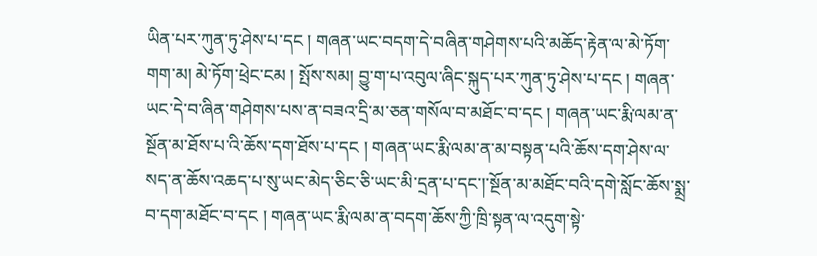ཡིན་པར་ཀུན་ཏུ་ཤེས་པ་དང ། གཞན་ཡང་བདག་དེ་བཞིན་གཤེགས་པའི་མཆོད་རྟེན་ལ་མེ་ཏོག་གག་མ། མེ་ཏོག་ཕྲེང་ངམ ། སྤོས་སམ། བྱུ་ག་པ་འབུལ་ཞིང་སྐུད་པར་ཀུན་ཏུ་ཤེས་པ་དང ། གཞན་ཡང་དེ་བ་ཞིན་གཤེགས་པས་ན་བཟའ་དྲི་མ་ཅན་གསོལ་བ་མཐོང་བ་དང ། གཞན་ཡང་རྨི་ལམ་ན་སྔོན་མ་ཐོས་པ་འི་ཆོས་དག་ཐོས་པ་དང ། གཞན་ཡང་རྨི་ལམ་ན་མ་བསྟན་པའི་ཆོས་དག་ཤེས་ལ་སད་ན་ཆོས་འཆད་པ་སུ་ཡང་མེད་ཅིང་ཅི་ཡང་མི་དྲན་པ་དང་།་སྔོན་མ་མཐོང་བའི་དགེ་སློང་ཆོས་སྨྲ་བ་དག་མཐོང་བ་དང ། གཞན་ཡང་རྨི་ལམ་ན་བདག་ཆོས་ཀྱི་ཁྲི་སྟན་ལ་འདུག་སྟེ་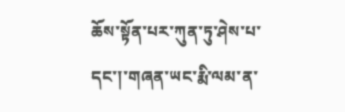ཆོས་སྟོན་པར་ཀུན་ཏུ་ཤེས་པ་དང་།་གཞན་ཡང་རྨི་ལམ་ན་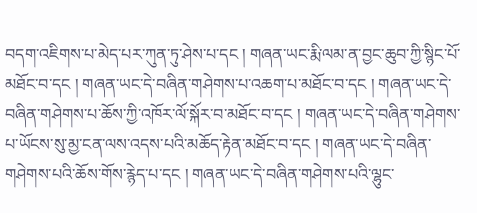བདག་འཇིགས་པ་མེད་པར་ཀུན་ཏུ་ཤེས་པ་དང ། གཞན་ཡང་རྨི་ལམ་ན་བྱང་ཆུབ་ཀྱི་སྙིང་པོ་མཐོང་བ་དང ། གཞན་ཡང་དེ་བཞིན་གཤེགས་པ་འཆག་པ་མཐོང་བ་དང ། གཞན་ཡང་དེ་བཞིན་གཤེགས་པ་ཆོས་ཀྱི་འཁོར་ལོ་སྐོར་བ་མཐོང་བ་དང ། གཞན་ཡང་དེ་བཞིན་གཤེགས་པ་ཡོངས་སུ་མྱ་ངན་ལས་འདས་པའི་མཆོད་རྟེན་མཐོང་བ་དང ། གཞན་ཡང་དེ་བཞིན་གཤེགས་པའི་ཆོས་གོས་རྙེད་པ་དང ། གཞན་ཡང་དེ་བཞིན་གཤེགས་པའི་ལྷུང་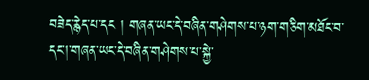བཟེད་རྙེད་པ་དང ། གཞན་ཡང་དེ་བཞིན་གཤེགས་པ་ཉག་གཅིག་མཐོང་བ་དང་།་གཞན་ཡང་དེ་བཞིན་གཤེགས་པ་སྐྱེ་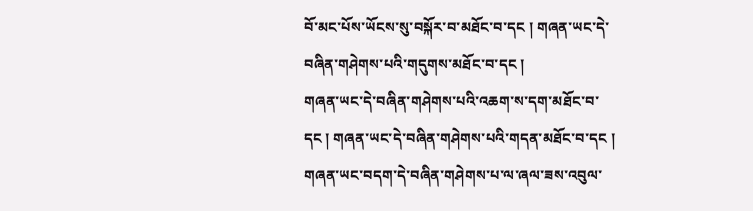བོ་མང་པོས་ཡོངས་སུ་བསྐོར་བ་མཐོང་བ་དང ། གཞན་ཡང་དེ་བཞིན་གཤེགས་པའི་གདུགས་མཐོང་བ་དང །
གཞན་ཡང་དེ་བཞིན་གཤེགས་པའི་འཆག་ས་དག་མཐོང་བ་དང ། གཞན་ཡང་དེ་བཞིན་གཤེགས་པའི་གདན་མཐོང་བ་དང ། གཞན་ཡང་བདག་དེ་བཞིན་གཤེགས་པ་ལ་ཞལ་ཟས་འབུལ་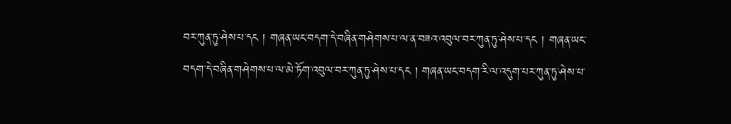བར་ཀུན་ཏུ་ཤེས་པ་དང ། གཞན་ཡང་བདག་དེ་བཞིན་གཤེགས་པ་ལ་ན་བཟའ་འབུལ་བར་ཀུན་ཏུ་ཤེས་པ་དང ། གཞན་ཡང་བདག་དེ་བཞིན་གཤེགས་པ་ལ་མེ་ཏོག་འབུལ་བར་ཀུན་ཏུ་ཤེས་པ་དང ། གཞན་ཡང་བདག་རི་ལ་འདུག་པར་ཀུན་ཏུ་ཤེས་པ་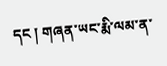དང ། གཞན་ཡང་རྨི་ལམ་ན་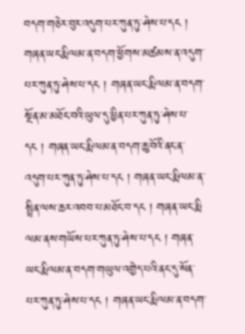བདག་གཅེར་བུར་འདུག་པར་ཀུན་ཏུ་ཤེས་པ་དང ། གཞན་ཡང་རྨི་ལམ་ན་བདག་ཕྱོགས་མཚམས་ན་འདུག་པར་ཀུན་ཏུ་ཤེས་པ་དང ། གཞན་ཡང་རྨི་ལམ་ན་བདག་སྔོན་མ་མཐོང་བའི་ཡུལ་དུ་ཕྱིན་པར་ཀུན་ཏུ་ཤེས་པ་དང ། གཞན་ཡང་རྨི་ལམ་ན་བདག་ཆུ་བོའི་ནང་ན་འདུག་པར་ཀུན་ཏུ་ཤེས་པ་དང ། གཞན་ཡང་རྨི་ལམ་ན་སྤྲིན་ལས་ཆར་འབབ་པ་མཐོང་བ་དང ། གཞན་ཡང་རྨི་ལམ་ནས་གཡོས་པར་ཀུན་ཏུ་ཤེས་པ་དང ། གཞན་ཡང་རྨི་ལམ་ན་བདག་གཡུལ་འགྱེད་པའི་ནང་དུ་སོན་པར་ཀུན་ཏུ་ཤེས་པ་དང ། གཞན་ཡང་རྨི་ལམ་ན་བདག་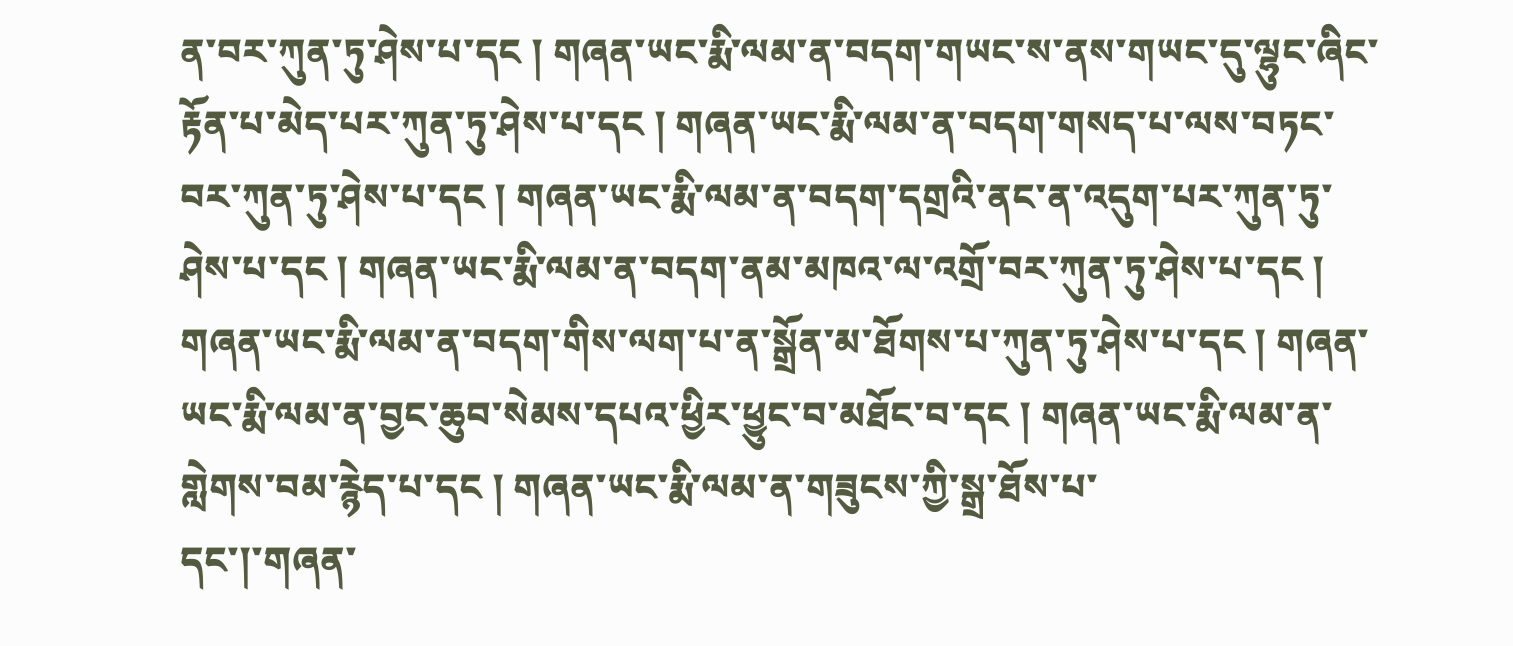ན་བར་ཀུན་ཏུ་ཤེས་པ་དང ། གཞན་ཡང་རྨི་ལམ་ན་བདག་གཡང་ས་ནས་གཡང་དུ་ལྷུང་ཞིང་རྟོན་པ་མེད་པར་ཀུན་ཏུ་ཤེས་པ་དང ། གཞན་ཡང་རྨི་ལམ་ན་བདག་གསད་པ་ལས་བཏང་བར་ཀུན་ཏུ་ཤེས་པ་དང ། གཞན་ཡང་རྨི་ལམ་ན་བདག་དགྲའི་ནང་ན་འདུག་པར་ཀུན་ཏུ་ཤེས་པ་དང ། གཞན་ཡང་རྨི་ལམ་ན་བདག་ནམ་མཁའ་ལ་འགྲོ་བར་ཀུན་ཏུ་ཤེས་པ་དང ། གཞན་ཡང་རྨི་ལམ་ན་བདག་གིས་ལག་པ་ན་སྒྲོན་མ་ཐོགས་པ་ཀུན་ཏུ་ཤེས་པ་དང ། གཞན་ཡང་རྨི་ལམ་ན་བྱང་ཆུབ་སེམས་དཔའ་ཕྱིར་ཕྱུང་བ་མཐོང་བ་དང ། གཞན་ཡང་རྨི་ལམ་ན་གླེགས་བམ་རྙེད་པ་དང ། གཞན་ཡང་རྨི་ལམ་ན་གཟུངས་ཀྱི་སྒྲ་ཐོས་པ་
དང་།་གཞན་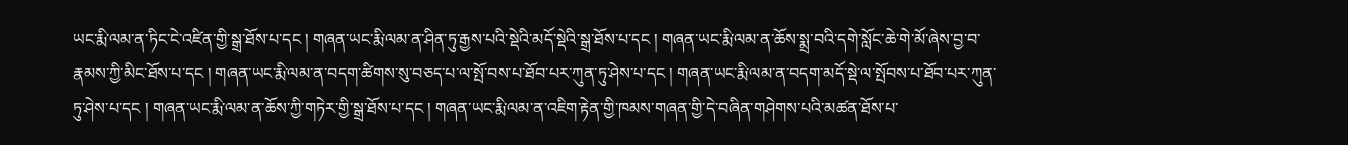ཡང་རྨི་ལམ་ན་ཏིང་ངེ་འཛིན་གྱི་སྒྲ་ཐོས་པ་དང ། གཞན་ཡང་རྨི་ལམ་ན་ཤིན་ཏུ་རྒྱས་པའི་སྡེའི་མདོ་སྡེའི་སྒྲ་ཐོས་པ་དང ། གཞན་ཡང་རྨི་ལམ་ན་ཆོས་སྨྲ་བའི་དགེ་སློང་ཆེ་གེ་མོ་ཞེས་བྱ་བ་རྣམས་ཀྱི་མིང་ཐོས་པ་དང ། གཞན་ཡང་རྨི་ལམ་ན་བདག་ཚིགས་སུ་བཅད་པ་ལ་སྤོ་བས་པ་ཐོབ་པར་ཀུན་ཏུ་ཤེས་པ་དང ། གཞན་ཡང་རྨི་ལམ་ན་བདག་མདོ་སྡེ་ལ་སྤོབས་པ་ཐོབ་པར་ཀུན་ཏུ་ཤེས་པ་དང ། གཞན་ཡང་རྨི་ལམ་ན་ཆོས་ཀྱི་གཏེར་གྱི་སྒྲ་ཐོས་པ་དང ། གཞན་ཡང་རྨི་ལམ་ན་འཇིག་རྟེན་གྱི་ཁམས་གཞན་གྱི་དེ་བཞིན་གཤེགས་པའི་མཚན་ཐོས་པ་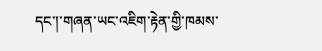དང་།་གཞན་ཡང་འཇིག་རྟེན་གྱི་ཁམས་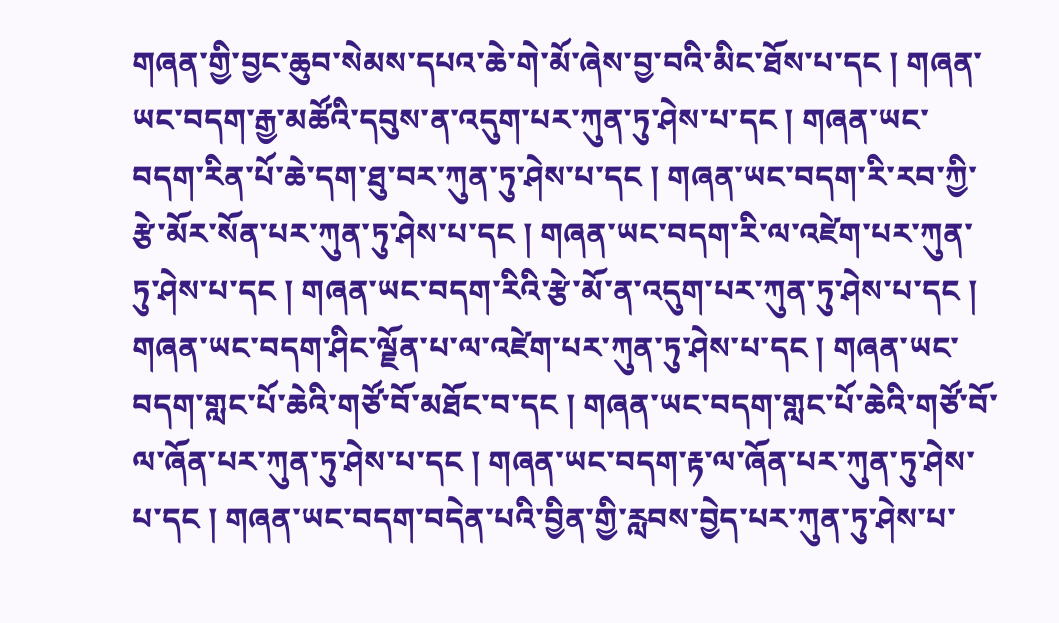གཞན་གྱི་བྱང་ཆུབ་སེམས་དཔའ་ཆེ་གེ་མོ་ཞེས་བྱ་བའི་མིང་ཐོས་པ་དང ། གཞན་ཡང་བདག་རྒྱ་མཚོའི་དབུས་ན་འདུག་པར་ཀུན་ཏུ་ཤེས་པ་དང ། གཞན་ཡང་བདག་རིན་པོ་ཆེ་དག་ཐུ་བར་ཀུན་ཏུ་ཤེས་པ་དང ། གཞན་ཡང་བདག་རི་རབ་ཀྱི་རྩེ་མོར་སོན་པར་ཀུན་ཏུ་ཤེས་པ་དང ། གཞན་ཡང་བདག་རི་ལ་འཛེག་པར་ཀུན་ཏུ་ཤེས་པ་དང ། གཞན་ཡང་བདག་རིའི་རྩེ་མོ་ན་འདུག་པར་ཀུན་ཏུ་ཤེས་པ་དང ། གཞན་ཡང་བདག་ཤིང་ལྗོན་པ་ལ་འཛེག་པར་ཀུན་ཏུ་ཤེས་པ་དང ། གཞན་ཡང་བདག་གླང་པོ་ཆེའི་གཙོ་བོ་མཐོང་བ་དང ། གཞན་ཡང་བདག་གླང་པོ་ཆེའི་གཙོ་བོ་ལ་ཞོན་པར་ཀུན་ཏུ་ཤེས་པ་དང ། གཞན་ཡང་བདག་རྟ་ལ་ཞོན་པར་ཀུན་ཏུ་ཤེས་པ་དང ། གཞན་ཡང་བདག་བདེན་པའི་བྱིན་གྱི་རླབས་བྱེད་པར་ཀུན་ཏུ་ཤེས་པ་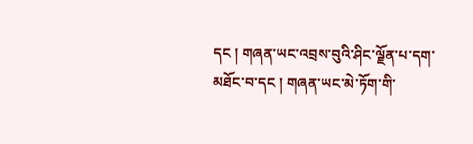དང ། གཞན་ཡང་འབྲས་བུའི་ཤིང་ལྗོན་པ་དག་མཐོང་བ་དང ། གཞན་ཡང་མེ་ཏོག་གི་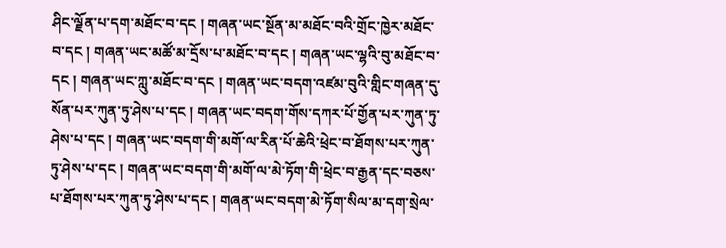ཤིང་ལྗོན་པ་དག་མཐོང་བ་དང ། གཞན་ཡང་སྔོན་མ་མཐོང་བའི་གྲོང་ཁྱེར་མཐོང་བ་དང ། གཞན་ཡང་མཚོ་མ་དྲོས་པ་མཐོང་བ་དང ། གཞན་ཡང་ལྷའི་བུ་མཐོང་བ་དང ། གཞན་ཡང་ཀླུ་མཐོང་བ་དང ། གཞན་ཡང་བདག་འཛམ་བུའི་གླིང་གཞན་དུ་
སོན་པར་ཀུན་ཏུ་ཤེས་པ་དང ། གཞན་ཡང་བདག་གོས་དཀར་པོ་གྱོན་པར་ཀུན་ཏུ་ཤེས་པ་དང ། གཞན་ཡང་བདག་གི་མགོ་ལ་རིན་པོ་ཆེའི་ཕྲེང་བ་ཐོགས་པར་ཀུན་ཏུ་ཤེས་པ་དང ། གཞན་ཡང་བདག་གི་མགོ་ལ་མེ་ཏོག་གི་ཕྲེང་བ་རྒྱན་དང་བཅས་པ་ཐོགས་པར་ཀུན་ཏུ་ཤེས་པ་དང ། གཞན་ཡང་བདག་མེ་ཏོག་སིལ་མ་དག་སྲེལ་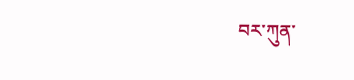བར་ཀུན་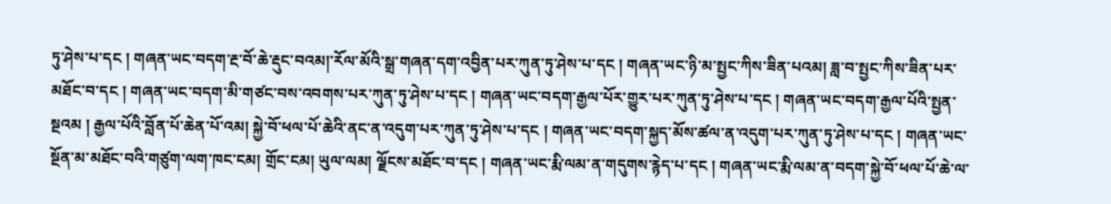ཏུ་ཤེས་པ་དང ། གཞན་ཡང་བདག་རྔ་བོ་ཆེ་རྡུང་བའམ།་རོལ་མོའི་སྒྲ་གཞན་དག་འབྱིན་པར་ཀུན་ཏུ་ཤེས་པ་དང ། གཞན་ཡང་ཉི་མ་སྤྱང་ཀིས་ཟིན་པའམ། ཟླ་བ་སྤྱང་ཀིས་ཟིན་པར་མཐོང་བ་དང ། གཞན་ཡང་བདག་མི་གཙང་བས་འབགས་པར་ཀུན་ཏུ་ཤེས་པ་དང ། གཞན་ཡང་བདག་རྒྱལ་པོར་གྱུར་པར་ཀུན་ཏུ་ཤེས་པ་དང ། གཞན་ཡང་བདག་རྒྱལ་པོའི་སྤྱན་སྔའམ ། རྒྱལ་པོའི་བློན་པོ་ཆེན་པོ་འམ། སྐྱེ་བོ་ཕལ་པོ་ཆེའི་ནང་ན་འདུག་པར་ཀུན་ཏུ་ཤེས་པ་དང ། གཞན་ཡང་བདག་སྐྱད་མོས་ཚལ་ན་འདུག་པར་ཀུན་ཏུ་ཤེས་པ་དང ། གཞན་ཡང་སྔོན་མ་མཐོང་བའི་གཙུག་ལག་ཁང་ངམ། གྲོང་ངམ། ཡུལ་ལམ། ལྗོངས་མཐོང་བ་དང ། གཞན་ཡང་རྨི་ལམ་ན་གདུགས་རྙེད་པ་དང ། གཞན་ཡང་རྨི་ལམ་ན་བདག་སྐྱེ་བོ་ཕལ་པོ་ཆེ་ལ་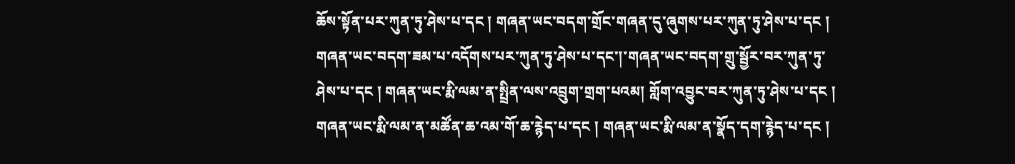ཆོས་སྟོན་པར་ཀུན་ཏུ་ཤེས་པ་དང ། གཞན་ཡང་བདག་གྲོང་གཞན་དུ་ཞུགས་པར་ཀུན་ཏུ་ཤེས་པ་དང ། གཞན་ཡང་བདག་ཟམ་པ་འདོགས་པར་ཀུན་ཏུ་ཤེས་པ་དང་།་གཞན་ཡང་བདག་གྲུ་སྦྱོར་བར་ཀུན་ཏུ་ཤེས་པ་དང ། གཞན་ཡང་རྨི་ལམ་ན་སྤྲིན་ལས་འབྲུག་གྲག་པའམ། གློག་འབྱུང་བར་ཀུན་ཏུ་ཤེས་པ་དང ། གཞན་ཡང་རྨི་ལམ་ན་མཚོན་ཆ་འམ་གོ་ཆ་རྙེད་པ་དང ། གཞན་ཡང་རྨི་ལམ་ན་སྣོད་དག་རྙེད་པ་དང །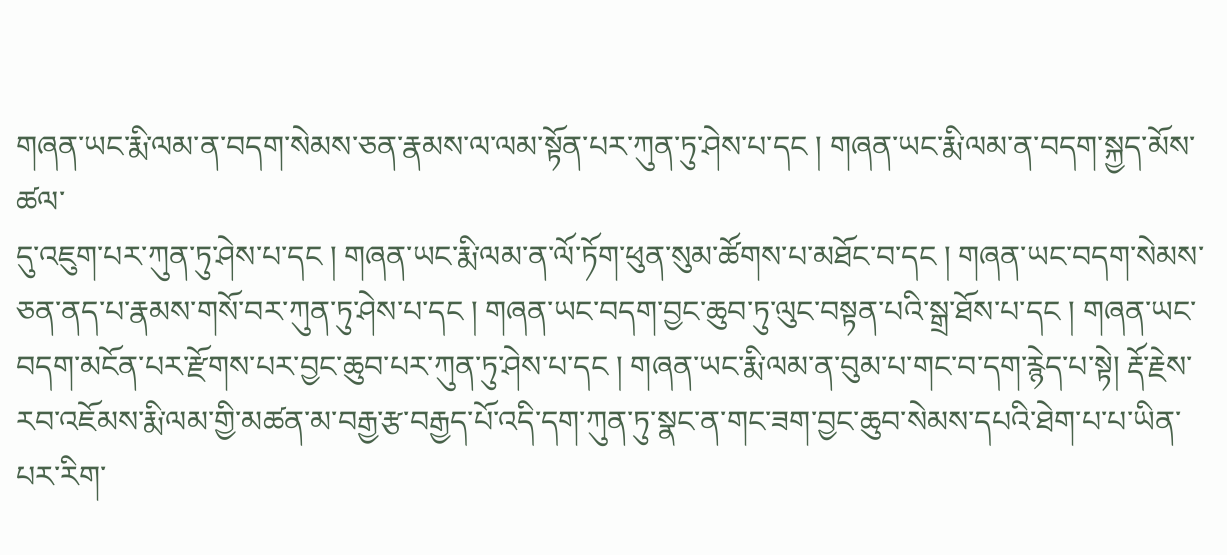གཞན་ཡང་རྨི་ལམ་ན་བདག་སེམས་ཅན་རྣམས་ལ་ལམ་སྟོན་པར་ཀུན་ཏུ་ཤེས་པ་དང ། གཞན་ཡང་རྨི་ལམ་ན་བདག་སྐྱད་མོས་ཚལ་
དུ་འཇུག་པར་ཀུན་ཏུ་ཤེས་པ་དང ། གཞན་ཡང་རྨི་ལམ་ན་ལོ་ཏོག་ཕུན་སུམ་ཚོགས་པ་མཐོང་བ་དང ། གཞན་ཡང་བདག་སེམས་ཅན་ནད་པ་རྣམས་གསོ་བར་ཀུན་ཏུ་ཤེས་པ་དང ། གཞན་ཡང་བདག་བྱང་ཆུབ་ཏུ་ལུང་བསྟན་པའི་སྒྲ་ཐོས་པ་དང ། གཞན་ཡང་བདག་མངོན་པར་རྫོགས་པར་བྱང་ཆུབ་པར་ཀུན་ཏུ་ཤེས་པ་དང ། གཞན་ཡང་རྨི་ལམ་ན་བུམ་པ་གང་བ་དག་རྙེད་པ་སྟེ། རྡོ་རྗེས་རབ་འཇོམས་རྨི་ལམ་གྱི་མཚན་མ་བརྒྱ་རྩ་བརྒྱད་པོ་འདི་དག་ཀུན་ཏུ་སྣང་ན་གང་ཟག་བྱང་ཆུབ་སེམས་དཔའི་ཐེག་པ་པ་ཡིན་པར་རིག་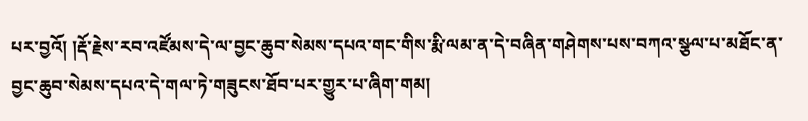པར་བྱའོ། །རྡོ་རྗེས་རབ་འཛོམས་དེ་ལ་བྱང་ཆུབ་སེམས་དཔའ་གང་གིས་རྨི་ལམ་ན་དེ་བཞིན་གཤེགས་པས་བཀའ་སྩལ་པ་མཐོང་ན་བྱང་ཆུབ་སེམས་དཔའ་དེ་གལ་ཏེ་གཟུངས་ཐོབ་པར་གྱུར་པ་ཞིག་གམ།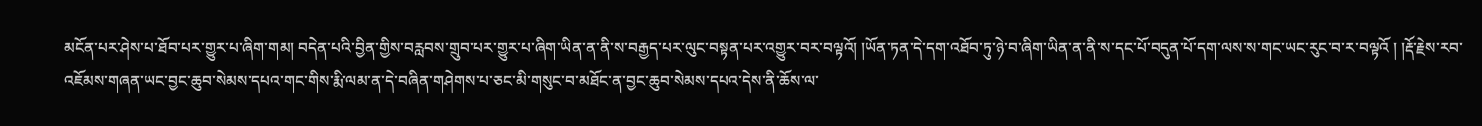མངོན་པར་ཤེས་པ་ཐོབ་པར་གྱུར་པ་ཞིག་གམ། བདེན་པའི་བྱིན་གྱིས་བརླབས་གྲུབ་པར་གྱུར་པ་ཞིག་ཡིན་ན་ནི་ས་བརྒྱད་པར་ལུང་བསྟན་པར་འགྱུར་བར་བལྟའོ། །ཡོན་ཏན་དེ་དག་འཐོབ་ཏུ་ཉེ་བ་ཞིག་ཡིན་ན་ནི་ས་དང་པོ་བདུན་པོ་དག་ལས་ས་གང་ཡང་རུང་བ་ར་བལྟའོ ། །རྡོ་རྗེས་རབ་འཇོམས་གཞན་ཡང་བྱང་ཆུབ་སེམས་དཔའ་གང་གིས་རྨི་ལམ་ན་དེ་བཞིན་གཤེགས་པ་ཅང་མི་གསུང་བ་མཐོང་ན་བྱང་ཆུབ་སེམས་དཔའ་དེས་ནི་ཆོས་ལ་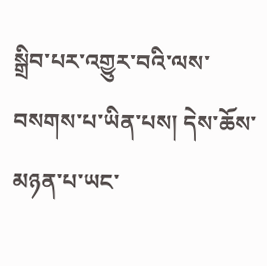སྒྲིབ་པར་འགྱུར་བའི་ལས་བསགས་པ་ཡིན་པས། དེས་ཆོས་མཉན་པ་ཡང་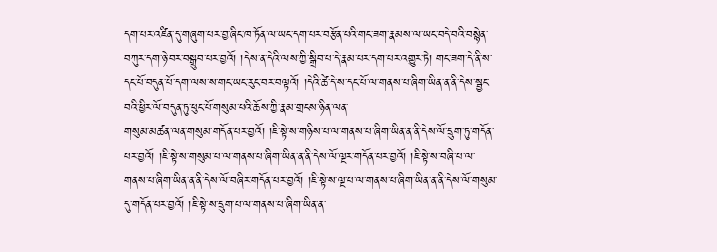དག་པར་འཛིན་དུ་གཞུག་པར་བྱ་ཞིང་ཁ་ཏོན་ལ་ཡང་དག་པར་བརྩོན་པའི་གང་ཟག་རྣམས་ལ་ཡང་བདེ་བའི་བསྙེན་བཀུར་དག་ཉེ་བར་བསྒྲུབ་པར་བྱའོ། །དེས་ན་དེའི་ལས་ཀྱི་སྒྲིབ་པ་དེ་རྣམ་པར་དག་པར་འགྱུར་ཏེ། གང་ཟག་དེ་ནི་ས་དང་པོ་བདུན་པོ་དག་ལས་ས་གང་ཡང་རུང་བར་བལྟའོ། །དེའི་ཚེ་དེ་ས་དང་པོ་ལ་གནས་པ་ཞིག་ཡིན་ན་ནི་དེས་སྦྱང་བའི་ཕྱིར་ལོ་བདུན་ཏུ་ཕུང་པོ་གསུམ་པའི་ཆོས་ཀྱི་རྣམ་གྲངས་ཉིན་ལན་
གསུམ་མཚན་ལན་གསུམ་གདོན་པར་བྱའོ། །ཇི་སྟེ་ས་གཉིས་པ་ལ་གནས་པ་ཞིག་ཡིན་ན་ནི་དེས་ལོ་དྲུག་ཏུ་གདོན་པར་བྱའོ། །ཇི་སྟེ་ས་གསུམ་པ་ལ་གནས་པ་ཞིག་ཡིན་ན་ནི་དེས་ལོ་ལྔར་གདོན་པར་བྱའོ། །ཇི་སྟེ་ས་བཞི་པ་ལ་གནས་པ་ཞིག་ཡིན་ན་ནི་དེས་ལོ་བཞིར་གདོན་པར་བྱའོ། །ཇི་སྟེ་ས་ལྔ་པ་ལ་གནས་པ་ཞིག་ཡིན་ན་ནི་དེས་ལོ་གསུམ་དུ་གདོན་པར་བྱའོ། །ཇི་སྟེ་ས་དྲུག་པ་ལ་གནས་པ་ཞིག་ཡིན་ན་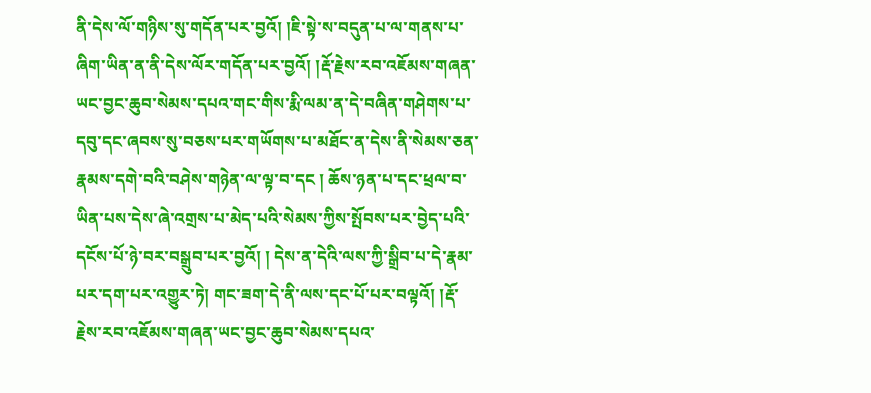ནི་དེས་ལོ་གཉིས་སུ་གདོན་པར་བྱའོ། །ཇི་སྟེ་ས་བདུན་པ་ལ་གནས་པ་ཞིག་ཡིན་ན་ནི་དེས་ལོར་གདོན་པར་བྱའོ། །རྡོ་རྗེས་རབ་འཇོམས་གཞན་ཡང་བྱང་ཆུབ་སེམས་དཔའ་གང་གིས་རྨི་ལམ་ན་དེ་བཞིན་གཤེགས་པ་དབུ་དང་ཞབས་སུ་བཅས་པར་གཡོགས་པ་མཐོང་ན་དེས་ནི་སེམས་ཅན་རྣམས་དགེ་བའི་བཤེས་གཉེན་ལ་ལྟ་བ་དང ། ཆོས་ཉན་པ་དང་ཕྲལ་བ་ཡིན་པས་དེས་ཞེ་འགྲས་པ་མེད་པའི་སེམས་ཀྱིས་སྤོབས་པར་བྱེད་པའི་དངོས་པོ་ཉེ་བར་བསྒྲུབ་པར་བྱའོ། ། དེས་ན་དེའི་ལས་ཀྱི་སྒྲིབ་པ་དེ་རྣམ་པར་དག་པར་འགྱུར་ཏེ། གང་ཟག་དེ་ནི་ལས་དང་པོ་པར་བལྟའོ། །རྡོ་རྗེས་རབ་འཇོམས་གཞན་ཡང་བྱང་ཆུབ་སེམས་དཔའ་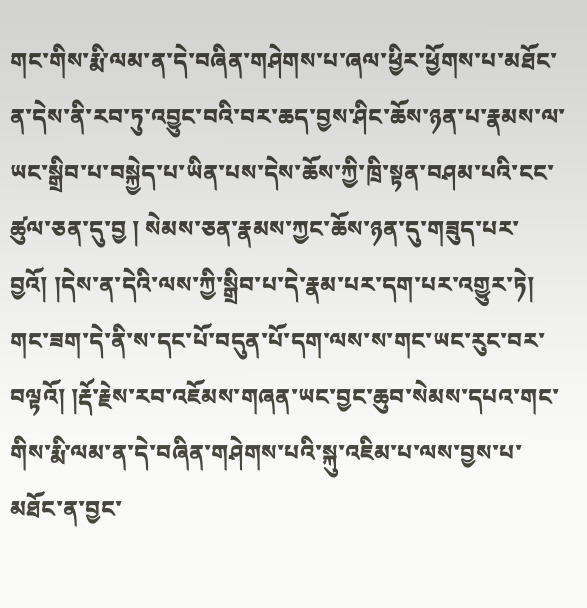གང་གིས་རྨི་ལམ་ན་དེ་བཞིན་གཤེགས་པ་ཞལ་ཕྱིར་ཕྱོགས་པ་མཐོང་ན་དེས་ནི་རབ་ཏུ་འབྱུང་བའི་བར་ཆད་བྱས་ཤིང་ཆོས་ཉན་པ་རྣམས་ལ་ཡང་སྒྲིབ་པ་བསྐྱེད་པ་ཡིན་པས་དེས་ཆོས་ཀྱི་ཁྲི་སྟན་བཤམ་པའི་ངང་ཚུལ་ཅན་དུ་བྱ ། སེམས་ཅན་རྣམས་ཀྱང་ཆོས་ཉན་དུ་གཟུད་པར་བྱའོ། །དེས་ན་དེའི་ལས་ཀྱི་སྒྲིབ་པ་དེ་རྣམ་པར་དག་པར་འགྱུར་ཏེ། གང་ཟག་དེ་ནི་ས་དང་པོ་བདུན་པོ་དག་ལས་ས་གང་ཡང་རུང་བར་བལྟའོ། །རྡོ་རྗེས་རབ་འཇོམས་གཞན་ཡང་བྱང་ཆུབ་སེམས་དཔའ་གང་གིས་རྨི་ལམ་ན་དེ་བཞིན་གཤེགས་པའི་སྐུ་འཇིམ་པ་ལས་བྱས་པ་མཐོང་ན་བྱང་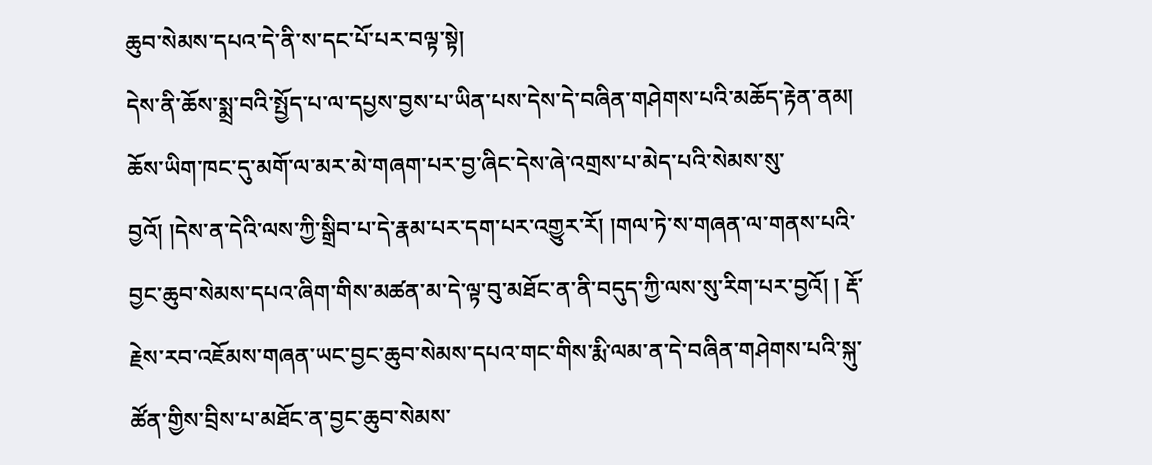ཆུབ་སེམས་དཔའ་དེ་ནི་ས་དང་པོ་པར་བལྟ་སྟེ།
དེས་ནི་ཆོས་སྨྲ་བའི་སྤྱོད་པ་ལ་དཔྱས་བྱས་པ་ཡིན་པས་དེས་དེ་བཞིན་གཤེགས་པའི་མཆོད་རྟེན་ནམ། ཆོས་ཡིག་ཁང་དུ་མགོ་ལ་མར་མེ་གཞག་པར་བྱ་ཞིང་དེས་ཞེ་འགྲས་པ་མེད་པའི་སེམས་སུ་བྱའོ། །དེས་ན་དེའི་ལས་ཀྱི་སྒྲིབ་པ་དེ་རྣམ་པར་དག་པར་འགྱུར་རོ། །གལ་ཏེ་ས་གཞན་ལ་གནས་པའི་བྱང་ཆུབ་སེམས་དཔའ་ཞིག་གིས་མཚན་མ་དེ་ལྟ་བུ་མཐོང་ན་ནི་བདུད་ཀྱི་ལས་སུ་རིག་པར་བྱའོ། ། རྡོ་རྗེས་རབ་འཇོམས་གཞན་ཡང་བྱང་ཆུབ་སེམས་དཔའ་གང་གིས་རྨི་ལམ་ན་དེ་བཞིན་གཤེགས་པའི་སྐུ་ཚོན་གྱིས་བྲིས་པ་མཐོང་ན་བྱང་ཆུབ་སེམས་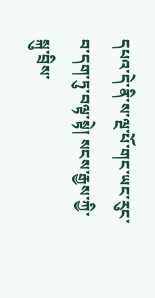དཔའ་དེ་ནི་ས་ལྔ་པོ་གང་ཡང་རུང་བ་དག་ཏུ་བལྟ་སྟེ། སངས་རྒྱས་ཀྱི་སྐུ་བྲིས་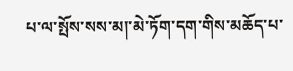པ་ལ་སྤོས་སས་མ།་མེ་ཏོག་དག་གིས་མཆོད་པ་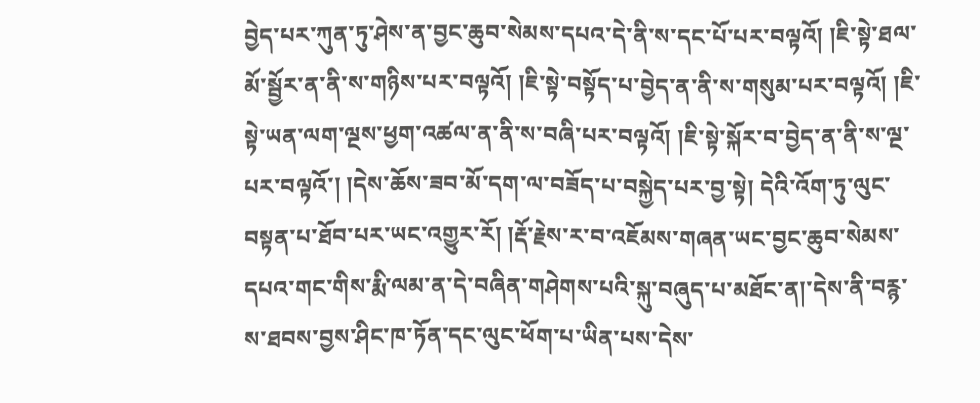བྱེད་པར་ཀུན་ཏུ་ཤེས་ན་བྱང་ཆུབ་སེམས་དཔའ་དེ་ནི་ས་དང་པོ་པར་བལྟའོ། །ཇི་སྟེ་ཐལ་མོ་སྦྱོར་ན་ནི་ས་གཉིས་པར་བལྟའོ། །ཇི་སྟེ་བསྟོད་པ་བྱེད་ན་ནི་ས་གསུམ་པར་བལྟའོ། །ཇི་སྟེ་ཡན་ལག་ལྔས་ཕྱག་འཚལ་ན་ནི་ས་བཞི་པར་བལྟའོ། །ཇི་སྟེ་སྐོར་བ་བྱེད་ན་ནི་ས་ལྔ་པར་བལྟའོ་། །དེས་ཆོས་ཟབ་མོ་དག་ལ་བཟོད་པ་བསྐྱེད་པར་བྱ་སྟེ། དེའི་འོག་ཏུ་ལུང་བསྟན་པ་ཐོབ་པར་ཡང་འགྱུར་རོ། །རྡོ་རྗེས་ར་བ་འཇོམས་གཞན་ཡང་བྱང་ཆུབ་སེམས་དཔའ་གང་གིས་རྨི་ལམ་ན་དེ་བཞིན་གཤེགས་པའི་སྐུ་བཞུད་པ་མཐོང་ན།་དེས་ནི་བརྙ་ས་ཐབས་བྱས་ཤིང་ཁ་ཏོན་དང་ལུང་ཕོག་པ་ཡིན་པས་དེས་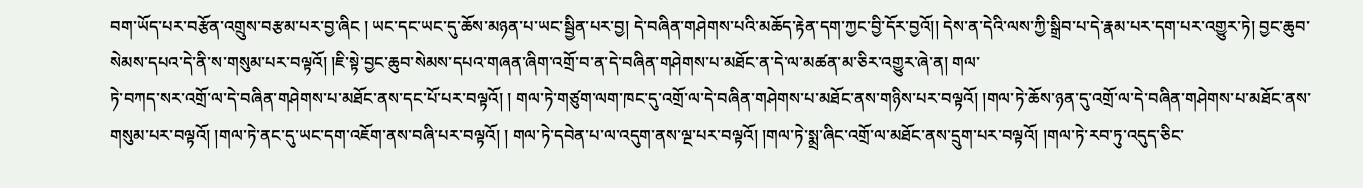བག་ཡོད་པར་བརྩོན་འགྲུས་བརྩམ་པར་བྱ་ཞིང ། ཡང་དང་ཡང་དུ་ཆོས་མཉན་པ་ཡང་སྦྱིན་པར་བྱ། དེ་བཞིན་གཤེགས་པའི་མཆོད་རྟེན་དག་ཀྱང་བྱི་དོར་བྱའོ།། དེས་ན་དེའི་ལས་ཀྱི་སྒྲིབ་པ་དེ་རྣམ་པར་དག་པར་འགྱུར་ཏེ། བྱང་ཆུབ་སེམས་དཔའ་དེ་ནི་ས་གསུམ་པར་བལྟའོ། །ཇི་སྟེ་བྱང་ཆུབ་སེམས་དཔའ་གཞན་ཞིག་འགྲོ་བ་ན་དེ་བཞིན་གཤེགས་པ་མཐོང་ན་དེ་ལ་མཚན་མ་ཅིར་འགྱུར་ཞེ་ན། གལ་
ཏེ་བཀད་སར་འགྲོ་ལ་དེ་བཞིན་གཤེགས་པ་མཐོང་ནས་དང་པོ་པར་བལྟའོ། ། གལ་ཏེ་གཙུག་ལག་ཁང་དུ་འགྲོ་ལ་དེ་བཞིན་གཤེགས་པ་མཐོང་ནས་གཉིས་པར་བལྟའོ། །གལ་ཏེ་ཆོས་ཉན་དུ་འགྲོ་ལ་དེ་བཞིན་གཤེགས་པ་མཐོང་ནས་གསུམ་པར་བལྟའོ། །གལ་ཏེ་ནང་དུ་ཡང་དག་འཇོག་ནས་བཞི་པར་བལྟའོ། ། གལ་ཏེ་དབེན་པ་ལ་འདུག་ནས་ལྔ་པར་བལྟའོ། །གལ་ཏེ་སྨྲ་ཞིང་འགྲོ་ལ་མཐོང་ནས་དྲུག་པར་བལྟའོ། །གལ་ཏེ་རབ་ཏུ་འདུད་ཅིང་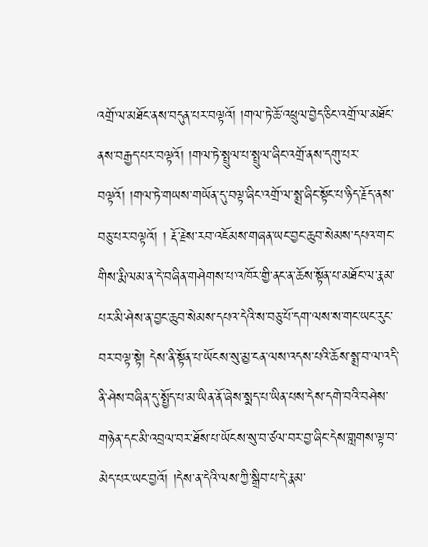འགྲོ་ལ་མཐོང་ནས་བདུན་པར་བལྟའོ། །གལ་ཏེ་ཆོ་འཕྲུལ་བྱེད་ཅིང་འགྲོ་ལ་མཐོང་ནས་བརྒྱད་པར་བལྟའོ། །གལ་ཏེ་སྤྲུལ་པ་སྤྲུལ་ཞིང་འགྲོ་ནས་དགུ་པར་བལྟའོ། །གལ་ཏེ་གཡས་གཡོན་དུ་བལྟ་ཞིང་འགྲོ་ལ་སྨྲ་ཞིང་སྟོང་པ་ཉིད་རྗོད་ནས་བཅུ་པར་བལྟའོ། ། རྡོ་རྗེས་རབ་འཇོམས་གཞན་ཡང་བྱང་ཆུབ་སེམས་དཔའ་གང་གིས་རྨི་ལམ་ན་དེ་བཞིན་གཤེགས་པ་འཁོར་གྱི་ནང་ན་ཆོས་སྟོན་པ་མཐོང་ལ་རྣམ་པར་མི་ཤེས་ན་བྱང་ཆུབ་སེམས་དཔའ་དེའི་ས་བཅུ་པོ་དག་ལས་ས་གང་ཡང་རུང་བར་བལྟ་སྟེ། དེས་ནི་སྟོན་པ་ཡོངས་སུ་མྱ་ངན་ལས་འདས་པའི་ཆོས་སྨྲ་བ་ལ་འདི་ནི་ཤེས་བཞིན་དུ་སྤྱོད་པ་མ་ཡིན་ནོ་ཞེས་སྨད་པ་ཡིན་པས་དེས་དགེ་བའི་བཤེས་གཉེན་དང་མི་འབྲལ་བར་ཐོས་པ་ཡོངས་སུ་བ་ཙལ་བར་བྱ་ཞིང་དེས་གླགས་ལྟ་བ་མེད་པར་ཡང་བྱའོ། །དེས་ན་དེའི་ལས་ཀྱི་སྒྲིབ་པ་དེ་རྣམ་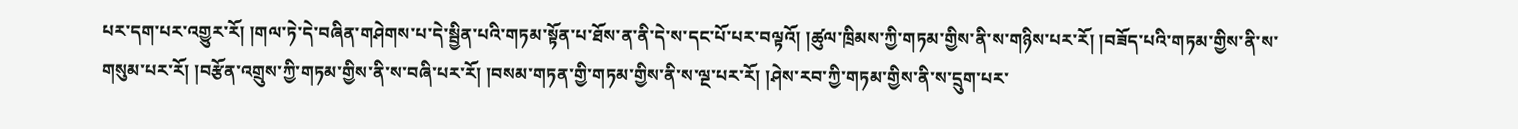པར་དག་པར་འགྱུར་རོ། །གལ་ཏེ་དེ་བཞིན་གཤེགས་པ་དེ་སྦྱིན་པའི་གཏམ་སྟོན་པ་ཐོས་ན་ནི་དེ་ས་དང་པོ་པར་བལྟའོ། །ཚུལ་ཁྲིམས་ཀྱི་གཏམ་གྱིས་ནི་ས་གཉིས་པར་རོ། །བཟོད་པའི་གཏམ་གྱིས་ནི་ས་གསུམ་པར་རོ། །བརྩོན་འགྲུས་ཀྱི་གཏམ་གྱིས་ནི་ས་བཞི་པར་རོ། །བསམ་གཏན་གྱི་གཏམ་གྱིས་ནི་ས་ལྔ་པར་རོ། །ཤེས་རབ་ཀྱི་གཏམ་གྱིས་ནི་ས་དྲུག་པར་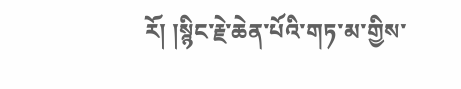རོ། །སྙིང་རྗེ་ཆེན་པོའི་གཏ་མ་གྱིས་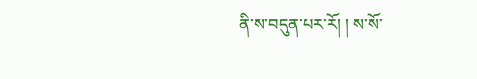ནི་ས་བདུན་པར་རོ། ། ས་སོ་